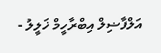އަލްފާޟިލް އިބްރާހީމް ޚަލީލު -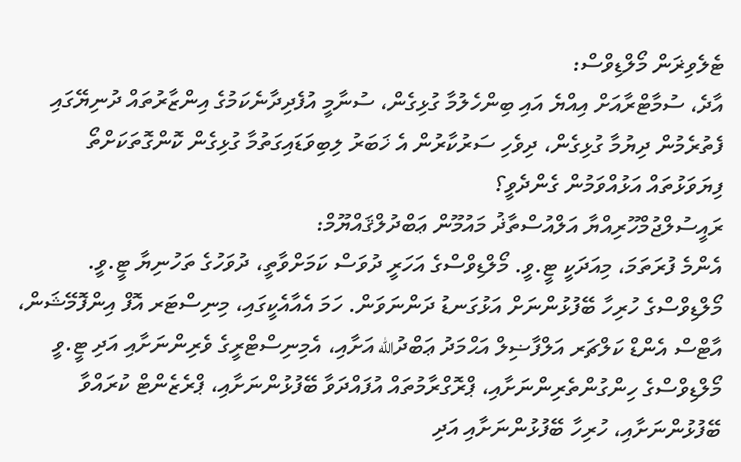ޓެލެވިޜަން މޯލްޑިވްސް:
އާދެ، ސުމާޓްރާއަށް އިއްޔެ އައި ބިންހެލުމާ ގުޅިގެން، ސުނާމީ އުފެދިދާނެކަމުގެ އިންޒާރުތައް ދުނިޔޭގައި ފެތުރެމުން ދިޔުމާ ގުޅިގެން، ދިވެހި ސަރުކާރުން އެ ޚަބަރު ލިބިވަޑައިގަތުމާ ގުޅިގެން ކޮންގޮތަކަށްތޯ ފިޔަވަޅުތައް އަޅުއްވަމުން ގެންދެވީ؟
ރައީސުލްޖުމްހޫރިއްޔާ އަލްއުސްތާޛު މައުމޫން ޢަބްދުލްޤައްޔޫމް:
އެންމެ ފުރަތަމަ، މިއަދަކީ ޓީ.ވީ. މޯލްޑިވްސްގެ އަހަރީ ދުވަސް ކަމަށްވާތީ، ދުވަހުގެ ތަހުނިޔާ ޓީ.ވީ. މޯލްޑިވްސްގެ ހުރިހާ ބޭފުޅުންނަށް އަޅުގަނޑު ދަންނަވަން. ހަމަ އެއާއެކީގައި، މިނިސްޓަރ އޮފް އިންފޮމޭޝަން، އާޓްސް އެންޑް ކަލްޗަރ އަލްފާޟިލް އަޙްމަދު ޢަބްދުالله އަށާއި، އެމިނިސްޓްރީގެ ވެރިންނަށާއި އަދި ޓީ.ވީ މޯލްޑިވްސްގެ ހިންގުންތެރިންނަށާއި، ޕްރޮގްރާމުތައް އުފައްދަވާ ބޭފުޅުންނަށާއި، ޕްރެޒެންޓް ކުރައްވާ ބޭފުޅުންނަށާއި، ހުރިހާ ބޭފުޅުންނަށާއި އަދި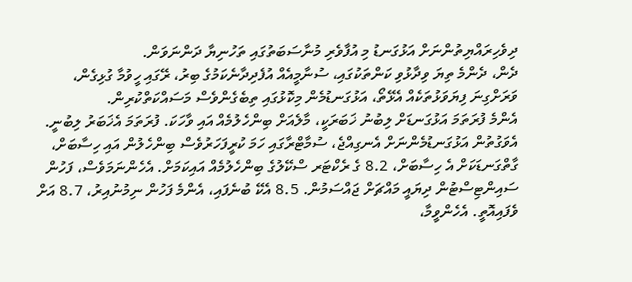ދިވެހިރައްޔިތުންނަށް އަޅުގަނޑު މި އުފާވެރި މުނާސަބަތުގައި ތަހުނިޔާ ދަންނަވަން.
ދެން، ދެންމެ ތިޔަ ވިދާޅުވި ކަންތަކުގައި، ސުނާމީއެއް އުފެދިދާނެކަމުގެ ބިރު، ރޭގައި ހީވުމާ ގުޅިގެން، ވަރަށްގިނަ ފިޔަވަޅުތަކެއް އެޅޭތޯ، އަޅުގަނޑުމެން މިކޮޅުގައި ތިބެގެންވެސް މަސައްކަތްކުރިން.
އެންމެ ފުރަތަމަ އަޅުގަނޑަށް ލިބުނު ޚަބަރަކީ، މާލެއަށް ބިންހެލުމެއް އައި ވާހަކަ. ފުރަތަމަ އެޚަބަރު ލިބުނީ. އެވަގުތުން އަޅުގަނޑުމެންނަށް އެނގިއްޖެ، ސުމާޓްރާގައި ހަމަ ކުރީފަހަރުވެސް ބިންހެލުން އައި ހިސާބަށް، ގާތްގަނޑަކަށް އެ ހިސާބަށް، 8.2 ގެ ރެކްޓަރ ސްކޭލުގެ ބިންހެލުމެއް އައިކަމަށް. އެހެންނަމަވެސް، ފަހުން ސައިންޓިސްޓުން ދިޔައީ މައްޗަށް ޖައްސަމުން. 8.5 އެކޭ ބުނެފައި، އެންމެ ފަހުން ނިމުނުއިރު، 8.7 އަށް ވެފައިއޮތީ. އެހެންވީމާ،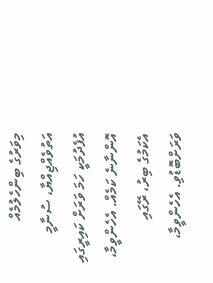މިވަރުގެ ބިންހެލުމެއް އަތުވެއްޖިއްޔާ، ސުނާމީ އުފެދުމަކީ ހަމަ ވަރަށް ކައިރީގައި އޮންނާނެ ކަމެއް. އެހެންވީމާ، އެކަމުގެ ބިރު، ރޭގައި ވަރަށްބޮޑުވި. އެހެންވީމާ،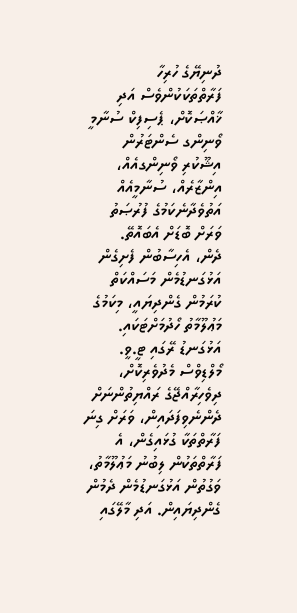ދުނިޔޭގެ ހުރިހާ ފަރާތްތަކަކުންވެސް އަދި ޚާއްޞަކޮށް، ޕެސިފިކް ސުނާމީ ވޯނިންގ ސެންޓަރުން އިޝޫކުރި ވޯނިންގއެއް، އިންޒާރެއް، ސުނާމީއެއް އަތުވެދާނެކަމުގެ ފުރުޞަތު ވަރަށް ބޮޑަށް އެބައޮތޭ.
ދެން، އެހިސާބުން ފެށިގެން އަޅުގަނޑުމެން މަސައްކަތް ކުރަމުން ގެންދިޔައީ، މިކަމުގެ މަޢުލޫމާތު ހޯދުމަށްޓަކައި. އަޅުގަނޑު ރޭގައި ޓީ.ވީ. މޯލްޑިވްސް މެދުވެރިކޮށް، ދިވެހިރާއްޖޭގެ ރައްޔިތުންނަށް ދެންނެވިފަދައިން، ވަރަށް ގިނަ ފަރާތްތަކާ ގުޅައިގެން، އެ ފަރާތްތަކުން ލިބުނު މަޢުލޫމާތު، ވަގުތުން އަޅުގަނޑުމެން ދެމުން ގެންދިޔައިން. އަދި މާލޭގައި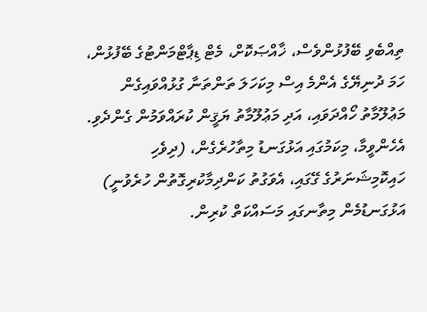ތިއްބެވި ބޭފުޅުންވެސް، ޚާއްޞަކޮށް، މެޓް ޑިޕާޓްމަންޓުގެ ބޭފުޅުން، ހަމަ ދުނިޔޭގެ އެންމެ އިސް މިކަހަލަ ތަންތަނާ ގުޅުއްވައިގެން މަޢުލޫމާތު ހޯއްދަވައި، އަދި މަޢުލޫމާތު ޔަޤީން ކުރައްވަމުން ގެންދެވި.
އެހެންވީމާ، މިކަމުގައި އަޅުގަނޑު މިތާހުރެގެން، (ދިވެހި ހައިކޮމިޝަނަރުގެ ގޭގައި، އެވަގުތު ކަންދިމާކުރިގޮތުން ހުރެވުނީ) އަޅުގަނޑުމެން މިތާނގައި މަސައްކަތް ކުރިން.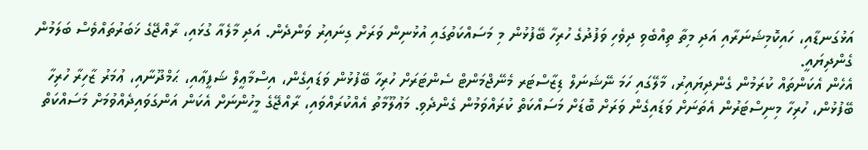އަޅުގަނޑާއި، ހައިކޮމިޝަނަރާއި އަދި މިތާ ތިއްބެވި ދިވެހި ވަފުދުގެ ހުރިހާ ބޭފުޅުން މި މަސައްކަތުގައި އުޅުނިން ވަރަށް ގިނައިރު ވަންދެން. އަދި މާލެއާ ގުޅައި، ރާއްޖޭގެ ޚަބަރުތައްވެސް ބަލަމުން ގެންދިޔައީ.
އެހެން އެކަންތައް ކުރަމުން ގެންދިޔައިރު، މާލޭގައި ހަމަ ނޭޝަނަލް ޑިޒާސްޓަރ މެނޭޖްމަންޓް ސެންޓަރަށް ހުރިހާ ބޭފުޅުން ވަޑައިގެން، އިސްމާޢީލް ޝަފީޢާއި، ޙަމްދޫނާއި، ޢުމަރު ޒާހިރާ ހުރިހާ ބޭފުޅުން، ހުރިހާ މިނިސްޓަރުން އެތަނަށް ވަޑައިގެން ވަރަށް ބޮޑަށް މަސައްކަތް ކުރައްވަމުން ގެންދެވި. މަޢުލޫމާތު އެއްކުރައްވައި، ރާއްޖޭގެ މީހުންނަށް އެކަން އަންގަވައިދެއްވުމަށް މަސައްކަތް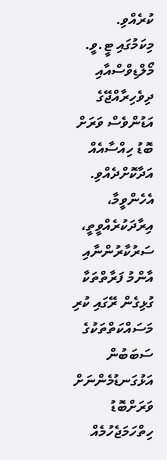ކުރެއްވި.
މިކަމުގައި ޓީ.ވީ. މޯލްޑިވްސްއާއި ދިވެހިރާއްޖޭގެ އަޑުންވެސް ވަރަށް ބޮޑު ހިއްސާއެއް އަދާކޮށްދެއްވި. އެހެންވީމާ، އިރާދަކުރެއްވީތީ، ސަރުކާރުންނާއި އާންމު ފަރާތްތަކާ ގުޅިގެން ރޭގައި ކުރި މަސައްކަތްތަކުގެ ސަބަބުން އަޅުގަނޑުމެންނަށް ވަރަށްބޮޑު ހިތްހަމަޖެހުމެއް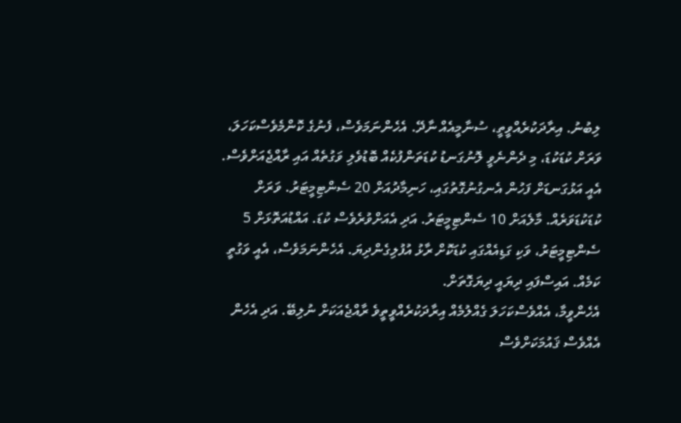ލިބުނު. އިރާދަކުރެއްވީތީ، ސުނާމީއެއް ނާދޭ. އެހެންނަމަވެސް، ފެނުގެ ކޮންމެވެސްކަހަލަ، ވަރަށް ކުޑަކުޑަ، މި ދެންނެވީ ލޮނުގަނޑު ކުޑަތަންފުކެއް ބޮޑުވެލި ވަގުތެއް އައި ރާއްޖެއަށްވެސް. އެއީ އަޅުގަނޑަށް ފަހުން އެނގުނުގޮތުގައި، ހަނިމާދުއަށް 20 ސެންޓިމީޓަރު. ވަރަށް ކުޑަކުޑަވަރެއް. މާލެއަށް 10 ސެންޓިމީޓަރު. އަދި އެއަށްވުރެވެސް ކުޑަ. އައްޑުއަތޮޅަށް 5 ސެންޓިމީޓަރު، ވަކި ގަޑިއެއްގައި ކުޑަކޮށް ރާޅު އުފުލިގެންދިޔަ. އެހެންނަމަވެސް، އެއީ ވަގުތީ ކަމެއް. އައިސްފައި ދިޔައީ ދިޔަގޮތަށް.
އެހެންވީމާ، އެއްވެސްކަހަލަ ގެއްލުމެއް އިރާދަކުރެއްވީތީވެ ރާއްޖެއަކަށް ނުލިބޭ. އަދި އެހެން އެއްވެސް ޤައުމަކަށްވެސް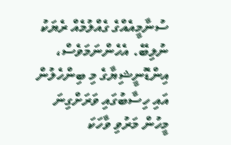ސުނާމީއެއްގެ ގެއްލުމެއް ރެޔަކު ނުލިބޭ. އެހެންނަމަވެސް، އިންޑޮނީޝިޔާގެ މި ބިންހެލުން އައި ހިސާބުގައި ވަރަށްގިނަ މީހުން މަރުވި ވާހަކަ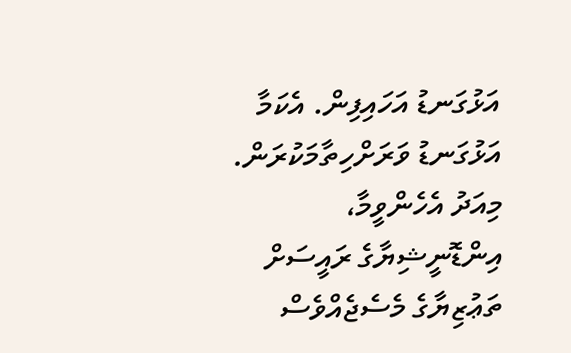އަޅުގަނޑު އަހައިފިން. އެކަމާ އަޅުގަނޑު ވަރަށްހިތާމަކުރަން. މިއަދު އެހެންވީމާ، އިންޑޮނީޝިޔާގެ ރައީސަށް ތަޢުޒިޔާގެ މެސެޖެއްވެސް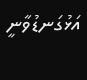އަޅުގަނޑުވާނީ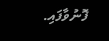ފޮނުވާފައި.